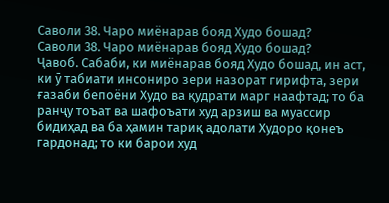Саволи 38. Чаро миёнарав бояд Худо бошад?
Саволи 38. Чаро миёнарав бояд Худо бошад?
Ҷавоб. Сабаби, ки миёнарав бояд Худо бошад, ин аст, ки ӯ табиати инсониро зери назорат гирифта, зери ғазаби бепоёни Худо ва қудрати марг наафтад; то ба ранҷу тоъат ва шафоъати худ арзиш ва муассир бидиҳад ва ба ҳамин тариқ адолати Худоро қонеъ гардонад; то ки барои худ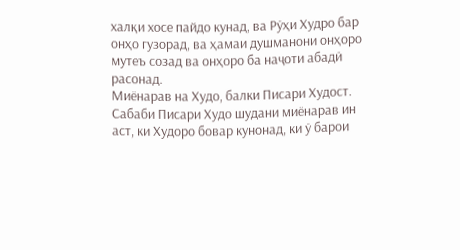халқи хосе пайдо кунад, ва Рӯҳи Худро бар онҳо гузорад, ва ҳамаи душманони онҳоро мутеъ созад ва онҳоро ба наҷоти абадӣ расонад.
Миёнарав на Худо, балки Писари Худост. Сабаби Писари Худо шудани миёнарав ин аст, ки Худоро бовар кунонад, ки ӯ барои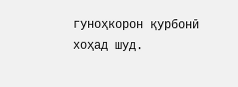гуноҳкорон қурбонӣ хоҳад шуд.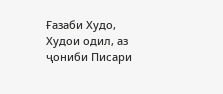Ғазаби Худо, Худои одил, аз ҷониби Писари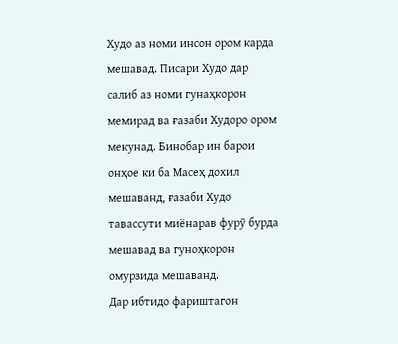Худо аз номи инсон ором карда мешавад. Писари Худо дар салиб аз номи гунаҳкорон мемирад ва ғазаби Худоро ором мекунад. Бинобар ин барои онҳое ки ба Масеҳ дохил мешаванд, ғазаби Худо тавассути миёнарав фурӯ бурда мешавад ва гуноҳкорон омурзида мешаванд.
Дар ибтидо фариштагон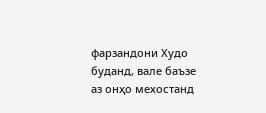фарзандони Худо буданд, вале баъзе аз онҳо мехостанд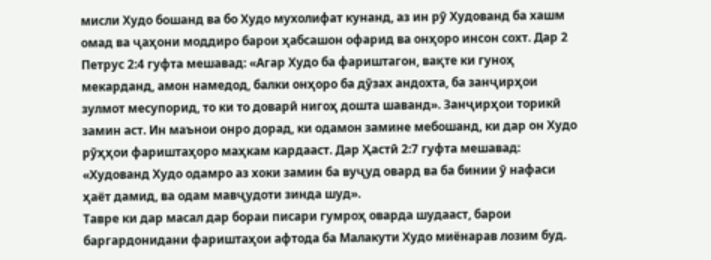мисли Худо бошанд ва бо Худо мухолифат кунанд, аз ин рӯ Худованд ба хашм омад ва ҷаҳони моддиро барои ҳабсашон офарид ва онҳоро инсон сохт. Дар 2 Петрус 2:4 гуфта мешавад: «Агар Худо ба фариштагон, вақте ки гуноҳ мекарданд, амон намедод, балки онҳоро ба дӯзах андохта, ба занҷирҳои зулмот месупорид, то ки то доварӣ нигоҳ дошта шаванд». Занҷирҳои торикӣ замин аст. Ин маънои онро дорад, ки одамон замине мебошанд, ки дар он Худо рӯҳҳои фариштаҳоро маҳкам кардааст. Дар Ҳастӣ 2:7 гуфта мешавад: «Худованд Худо одамро аз хоки замин ба вуҷуд овард ва ба бинии ӯ нафаси ҳаёт дамид, ва одам мавҷудоти зинда шуд».
Тавре ки дар масал дар бораи писари гумроҳ оварда шудааст, барои баргардонидани фариштаҳои афтода ба Малакути Худо миёнарав лозим буд.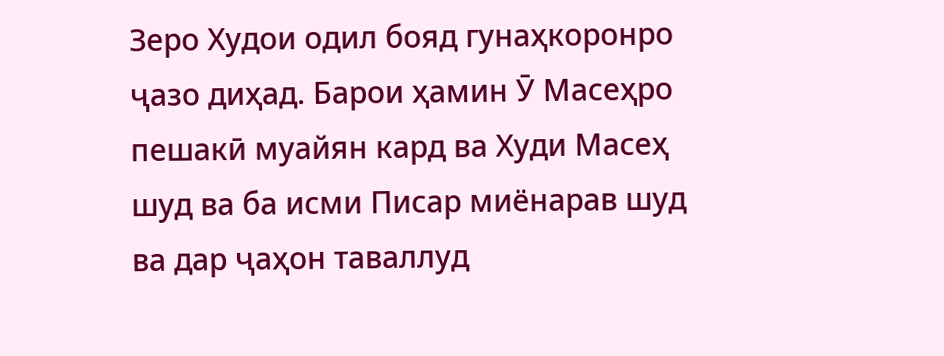Зеро Худои одил бояд гунаҳкоронро ҷазо диҳад. Барои ҳамин Ӯ Масеҳро пешакӣ муайян кард ва Худи Масеҳ шуд ва ба исми Писар миёнарав шуд ва дар ҷаҳон таваллуд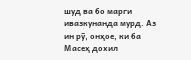шуд ва бо марги ивазкунанда мурд. Аз ин рӯ, онҳое, ки ба Масеҳ дохил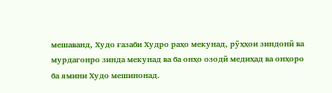мешаванд, Худо ғазаби Худро раҳо мекунад, рӯҳҳои зиндонӣ ва мурдагонро зинда мекунад ва ба онҳо озодӣ медиҳад ва онҳоро ба ямини Худо мешинонад.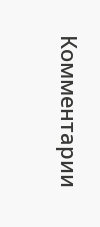Комментарии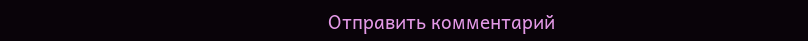Отправить комментарий